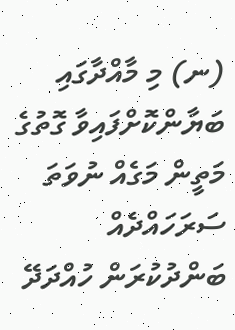(ނ) މި މާއްދާގައި ބަޔާންކޮށްފައިވާ ގޮތުގެ މަތީން މަގެއް ނުވަތަ ސަރަހައްދެއް ބަންދުކުރަން ހުއްދަދޭ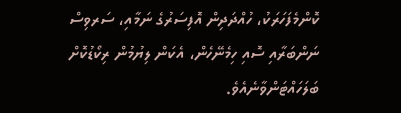ކޮންމެފަހަރަކު، ހުއްދަދިން އޮފިސަރުގެ ނަމާއި، ސަރވިސް ނަންބަރާއި ސޮއި ހިމެނޭހެން، އެކަން ލިޔުމުން ރިކޯޑުކޮށް ބަލަހައްޓަންވާނެއެވެ.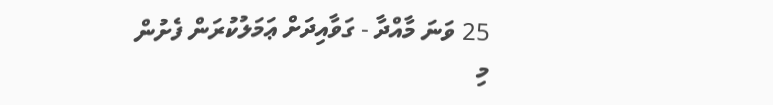25 ވަނަ މާއްދާ - ގަވާއިދަށް ޢަމަލުކުރަން ފެށުން
މި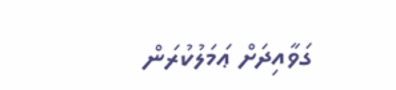ގަވާއިދަށް ޢަމަލުކުރަން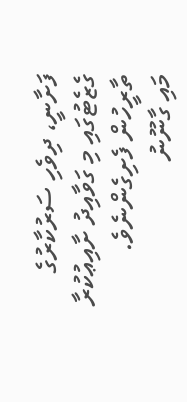ފަށާނީ، ދިވެހި ސަރުކާރުގެ ގެޒެޓުގައި މި ގަވާއިދު ށާއިޢުކުރާ ތާރީހުން ފެށިގެންނެވެ.
މައި ގާނޫނު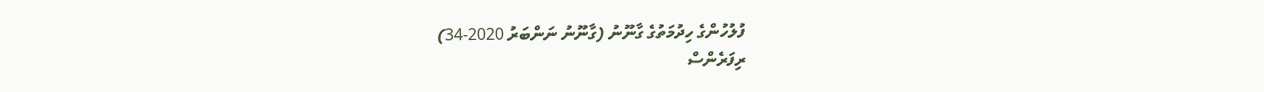ފުލުހުންގެ ހިދުމަތުގެ ގާނޫނު (ގާނޫނު ނަންބަރު 2020-34)
ރިފަރެންސް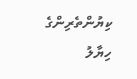ކިޔުންތެރިންގެ ހިޔާލު